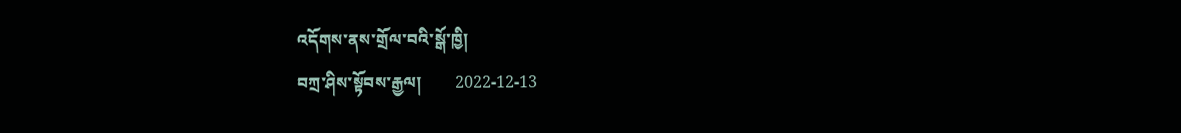འདོགས་ནས་གྲོལ་བའི་སྒོ་ཁྱི།
བཀྲ་ཤིས་སྟོབས་རྒྱལ།        2022-12-13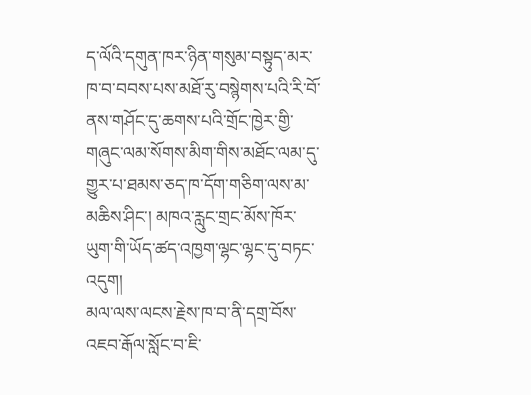ད་ལོའི་དགུན་ཁར་ཉིན་གསུམ་བསྟུད་མར་ཁ་བ་བབས་པས་མཐོ་རུ་བསྙེགས་པའི་རི་བོ་ནས་གཤོང་དུ་ཆགས་པའི་གྲོང་ཁྱེར་གྱི་གཞུང་ལམ་སོགས་མིག་གིས་མཐོང་ལམ་དུ་གྱུར་པ་ཐམས་ཅད་ཁ་དོག་གཅིག་ལས་མ་མཆིས་ཤིང་། མཁའ་རླུང་གྲང་མོས་ཁོར་ཡུག་གི་ཡོད་ཚད་འཁྱག་ལྷང་ལྷང་དུ་བཏང་འདུག།
མལ་ལས་ལངས་རྗེས་ཁ་བ་ནི་དགྲ་བོས་འཇབ་རྒོལ་སློང་བ་ཇི་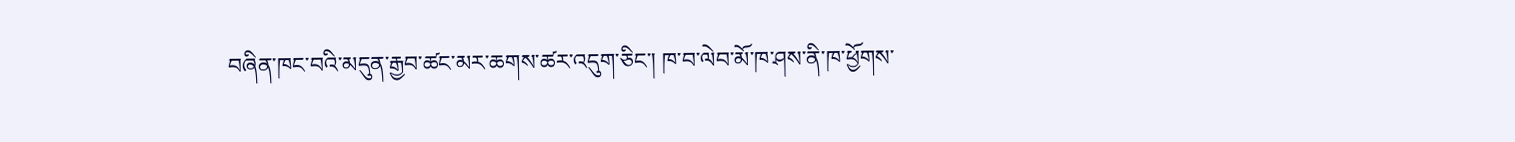བཞིན་ཁང་བའི་མདུན་རྒྱབ་ཚང་མར་ཆགས་ཚར་འདུག་ཅིང་། ཁ་བ་ལེབ་མོ་ཁ་ཤས་ནི་ཁ་ཕྱོགས་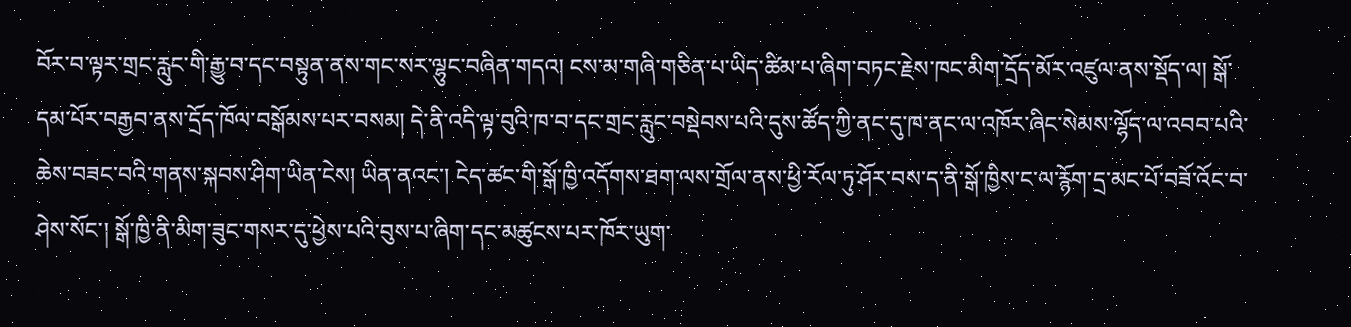བོར་བ་ལྟར་གྲང་རླུང་གི་རྒྱུ་བ་དང་བསྟུན་ནས་གང་སར་ལྷུང་བཞིན་གདའ། ངས་མ་གཞི་གཅིན་པ་ཡིད་ཚིམ་པ་ཞིག་བཏང་རྗེས་ཁང་མིག་དྲོད་མོར་འཛུལ་ནས་སྡོད་ལ། སྒོ་དམ་པོར་བརྒྱབ་ནས་དྲོད་ཁོལ་བསྒོམས་པར་བསམ། དེ་ནི་འདི་ལྟ་བུའི་ཁ་བ་དང་གྲང་རླུང་བསྡེབས་པའི་དུས་ཚོད་ཀྱི་ནང་དུ་ཁ་ནང་ལ་འཁོར་ཞིང་སེམས་ལྷོད་ལ་འབབ་པའི་ཆེས་བཟང་བའི་གནས་སྐབས་ཤིག་ཡིན་ངེས། ཡིན་ནའང་། ངེད་ཚང་གི་སྒོ་ཁྱི་འདོགས་ཐག་ལས་གྲོལ་ནས་ཕྱི་རོལ་ཏུ་ཤོར་བས་ད་ནི་སྒོ་ཁྱིས་ང་ལ་རྙོག་དྲ་མང་པོ་བཟོ་འོང་བ་ཤེས་སོང་། སྒོ་ཁྱི་ནི་མིག་ཟུང་གསར་དུ་ཕྱེས་པའི་བུས་པ་ཞིག་དང་མཚུངས་པར་ཁོར་ཡུག་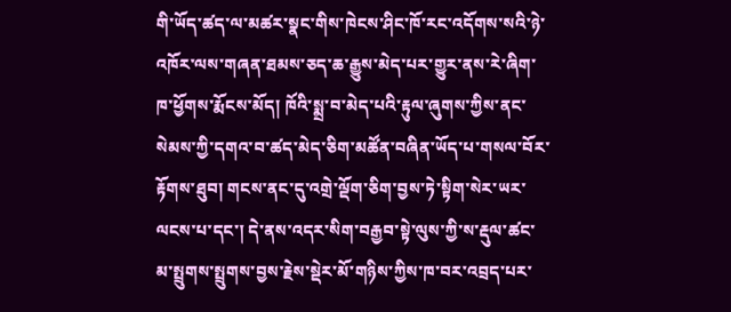གི་ཡོད་ཚད་ལ་མཚར་སྣང་གིས་ཁེངས་ཤིང་ཁོ་རང་འདོགས་སའི་ཉེ་འཁོར་ལས་གཞན་ཐམས་ཅད་ཆ་རྒྱུས་མེད་པར་གྱུར་ནས་རེ་ཞིག་ཁ་ཕྱོགས་རྨོངས་མོད། ཁོའི་སྨྲ་བ་མེད་པའི་རྟུལ་ཞུགས་ཀྱིས་ནང་སེམས་ཀྱི་དགའ་བ་ཚད་མེད་ཅིག་མཚོན་བཞིན་ཡོད་པ་གསལ་བོར་རྟོགས་ཐུབ། གངས་ནང་དུ་འགྲེ་ལྡོག་ཅིག་བྱས་ཏེ་སྟིག་སེར་ཡར་ལངས་པ་དང་། དེ་ནས་འདར་སིག་བརྒྱབ་སྟེ་ལུས་ཀྱི་ས་རྡུལ་ཚང་མ་སྤྲུགས་སྤྲུགས་བྱས་རྗེས་སྡེར་མོ་གཉིས་ཀྱིས་ཁ་བར་འབྲད་པར་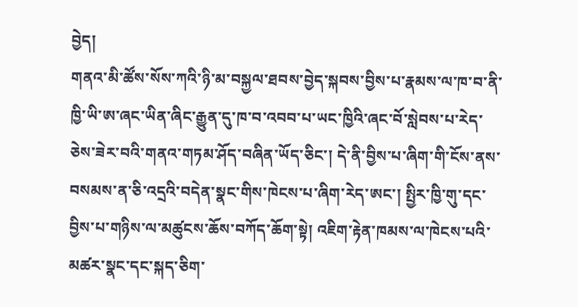བྱེད།
གནའ་མི་ཚོས་སོས་ཀའི་ཉི་མ་བསྐྱལ་ཐབས་བྱེད་སྐབས་བྱིས་པ་རྣམས་ལ་ཁ་བ་ནི་ཁྱི་ཡི་ཨ་ཞང་ཡིན་ཞིང་རྒྱུན་དུ་ཁ་བ་འབབ་པ་ཡང་ཁྱིའི་ཞང་བོ་སླེབས་པ་རེད་ཅེས་ཟེར་བའི་གནའ་གཏམ་ཤོད་བཞིན་ཡོད་ཅིང་། དེ་ནི་བྱིས་པ་ཞིག་གི་ངོས་ནས་བསམས་ན་ཅི་འདྲའི་བདེན་སྣང་གིས་ཁེངས་པ་ཞིག་རེད་ཨང་། སྤྱིར་ཁྱི་གུ་དང་བྱིས་པ་གཉིས་ལ་མཚུངས་ཆོས་བཀོད་ཆོག་སྟེ། འཇིག་རྟེན་ཁམས་ལ་ཁེངས་པའི་མཚར་སྣང་དང་སྐད་ཅིག་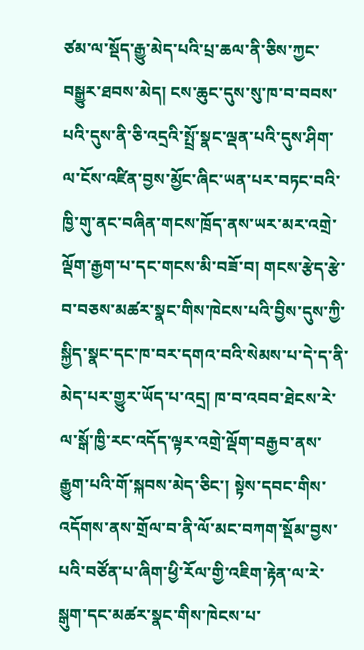ཙམ་ལ་སྡོད་རྒྱུ་མེད་པའི་པྲ་ཆལ་ནི་ཅིས་ཀྱང་བསྒྱུར་ཐབས་མེད། ངས་ཆུང་དུས་སུ་ཁ་བ་བབས་པའི་དུས་ནི་ཅི་འདྲའི་སྤྲོ་སྣང་ལྡན་པའི་དུས་ཤིག་ལ་ངོས་འཛིན་བྱས་མྱོང་ཞིང་ཡན་པར་བཏང་བའི་ཁྱི་གུ་ནང་བཞིན་གངས་ཁྲོད་ནས་ཡར་མར་འགྲེ་ལྡོག་རྒྱག་པ་དང་གངས་མི་བཟོ་བ། གངས་རྩེད་རྩེ་བ་བཅས་མཚར་སྣང་གིས་ཁེངས་པའི་བྱིས་དུས་ཀྱི་སྐྱིད་སྣང་དང་ཁ་བར་དགའ་བའི་སེམས་པ་དེ་ད་ནི་མེད་པར་གྱུར་ཡོད་པ་འདྲ། ཁ་བ་འབབ་ཐེངས་རེ་ལ་སྒོ་ཁྱི་རང་འདོད་ལྟར་འགྲེ་ལྡོག་བརྒྱབ་ནས་རྒྱུག་པའི་གོ་སྐབས་མེད་ཅིང་། སྟེས་དབང་གིས་འདོགས་ནས་གྲོལ་བ་ནི་ལོ་མང་བཀག་སྡོམ་བྱས་པའི་བཙོན་པ་ཞིག་ཕྱི་རོལ་གྱི་འཇིག་རྟེན་ལ་རེ་སྒུག་དང་མཚར་སྣང་གིས་ཁེངས་པ་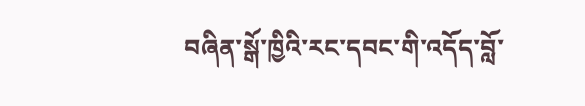བཞིན་སྒོ་ཁྱིའི་རང་དབང་གི་འདོད་བློ་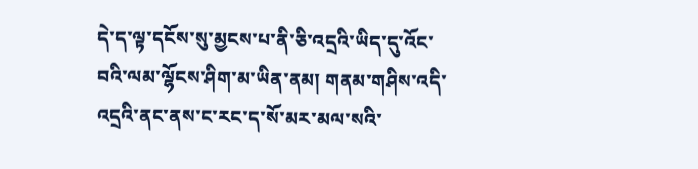དེ་ད་ལྟ་དངོས་སུ་མྱངས་པ་ནི་ཅི་འདྲའི་ཡིད་དུ་འོང་བའི་ལམ་ལྷོངས་ཤིག་མ་ཡིན་ནམ། གནམ་གཤིས་འདི་འདྲའི་ནང་ནས་ང་རང་ད་སོ་མར་མལ་སའི་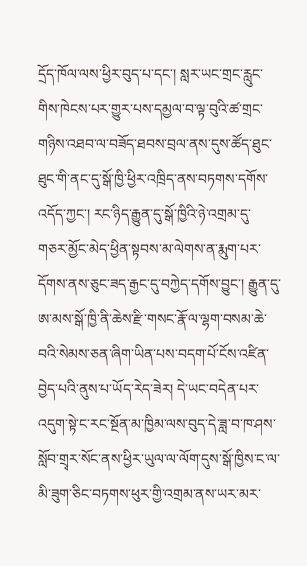དྲོད་ཁོལ་ལས་ཕྱིར་བུད་པ་དང་། སླར་ཡང་གྲང་རླུང་གིས་ཁེངས་པར་གྱུར་པས་དམྱལ་བ་ལྟ་བུའི་ཚ་གྲང་གཉིས་འཐབ་ལ་བཟོད་ཐབས་བྲལ་ནས་དུས་ཚོད་ཐུང་ཐུང་གི་ནང་དུ་སྒོ་ཁྱི་ཕྱིར་འཁྲིད་ནས་བཏགས་དགོས་འདོད་ཀྱང་། རང་ཉིད་རྒྱུན་དུ་སྒོ་ཁྱིའི་ཉེ་འགྲམ་དུ་གཅར་མྱོང་མེད་ཕྱིན་སྟབས་མ་ལེགས་ན་རྨུག་པར་དོགས་ནས་ཅུང་ཟད་རྒྱང་དུ་བཀྱེད་དགོས་བྱུང་། རྒྱུན་དུ་ཨ་མས་སྒོ་ཁྱི་ནི་ཆེས་རྫི་གསང་རྣོ་ལ་ལྷག་བསམ་ཆེ་བའི་སེམས་ཅན་ཞིག་ཡིན་པས་བདག་པོ་ངོས་འཛིན་བྱེད་པའི་ནུས་པ་ཡོད་རེད་ཟེར། དེ་ཡང་བདེན་པར་འདུག་སྟེ་ང་རང་སྔོན་མ་ཁྱིམ་ལས་བུད་དེ་ཟླ་བ་ཁ་ཤས་སློབ་གྲྭར་སོང་ནས་ཕྱིར་ཡུལ་ལ་ལོག་དུས་སྒོ་ཁྱིས་ང་ལ་མི་ཟུག་ཅིང་བཏགས་ཕུར་གྱི་འགྲམ་ནས་ཡར་མར་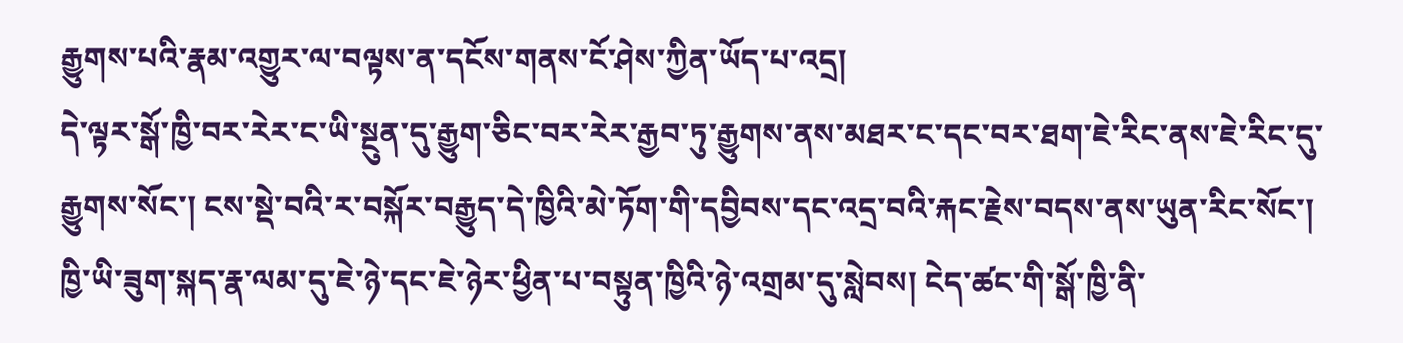རྒྱུགས་པའི་རྣམ་འགྱུར་ལ་བལྟས་ན་དངོས་གནས་ངོ་ཤེས་ཀྱིན་ཡོད་པ་འདྲ།
དེ་ལྟར་སྒོ་ཁྱི་བར་རེར་ང་ཡི་སྔུན་དུ་རྒྱུག་ཅིང་བར་རེར་རྒྱབ་ཏུ་རྒྱུགས་ནས་མཐར་ང་དང་བར་ཐག་ཇེ་རིང་ནས་ཇེ་རིང་དུ་རྒྱུགས་སོང་། ངས་སྡེ་བའི་ར་བསྐོར་བརྒྱུད་དེ་ཁྱིའི་མེ་ཏོག་གི་དབྱིབས་དང་འདྲ་བའི་རྐང་རྗེས་བདས་ནས་ཡུན་རིང་སོང་། ཁྱི་ཡི་ཟུག་སྐད་རྣ་ལམ་དུ་ཇེ་ཉེ་དང་ཇེ་ཉེར་ཕྱིན་པ་བསྟུན་ཁྱིའི་ཉེ་འགྲམ་དུ་སླེབས། ངེད་ཚང་གི་སྒོ་ཁྱི་ནི་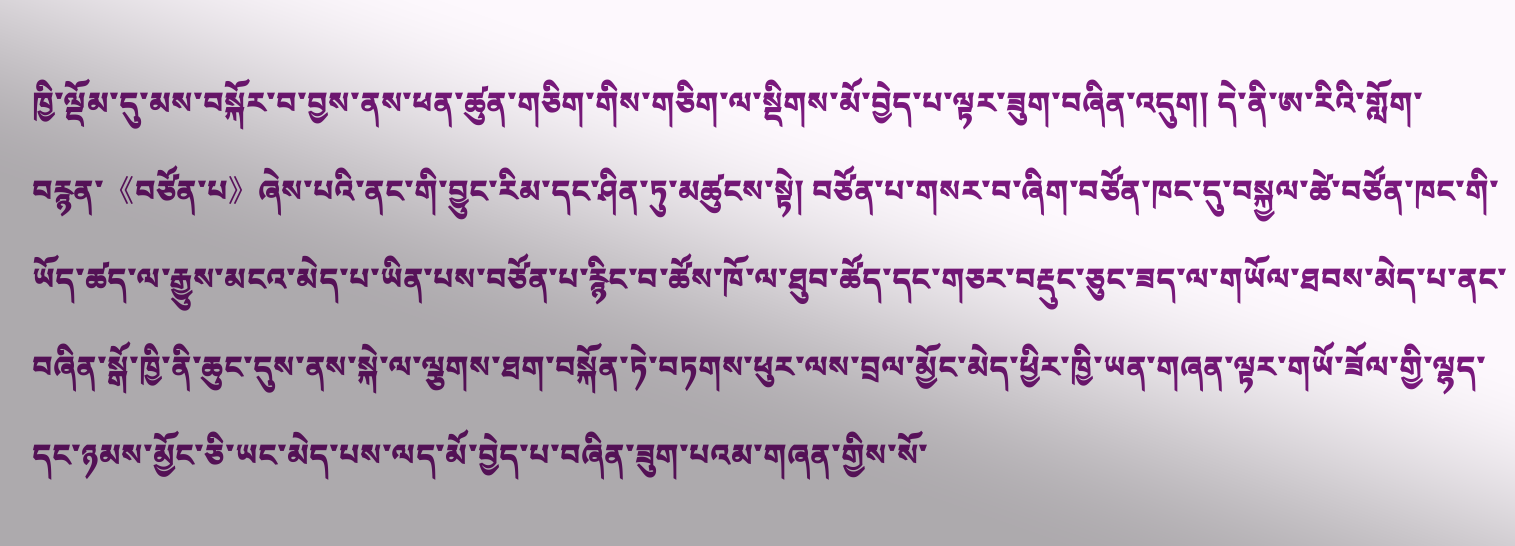ཁྱི་ལྡོམ་དུ་མས་བསྐོར་བ་བྱས་ནས་ཕན་ཚུན་གཅིག་གིས་གཅིག་ལ་སྡིགས་མོ་བྱེད་པ་ལྟར་ཟུག་བཞིན་འདུག། དེ་ནི་ཨ་རིའི་གློག་བརྙན་《བཙོན་པ》ཞེས་པའི་ནང་གི་བྱུང་རིམ་དང་ཤིན་ཏུ་མཚུངས་སྟེ། བཙོན་པ་གསར་བ་ཞིག་བཙོན་ཁང་དུ་བསྐྱལ་ཚེ་བཙོན་ཁང་གི་ཡོད་ཚད་ལ་རྒྱུས་མངའ་མེད་པ་ཡིན་པས་བཙོན་པ་རྙིང་བ་ཚོས་ཁོ་ལ་ཐུབ་ཚོད་དང་གཅར་བརྡུང་ཅུང་ཟད་ལ་གཡོལ་ཐབས་མེད་པ་ནང་བཞིན་སྒོ་ཁྱི་ནི་ཆུང་དུས་ནས་སྐེ་ལ་ལྕགས་ཐག་བསྐོན་ཏེ་བཏགས་ཕུར་ལས་བྲལ་མྱོང་མེད་ཕྱིར་ཁྱི་ཡན་གཞན་ལྟར་གཡོ་ཟོལ་གྱི་ལྷད་དང་ཉམས་མྱོང་ཅི་ཡང་མེད་པས་ལད་མོ་བྱེད་པ་བཞིན་ཟུག་པའམ་གཞན་གྱིས་སོ་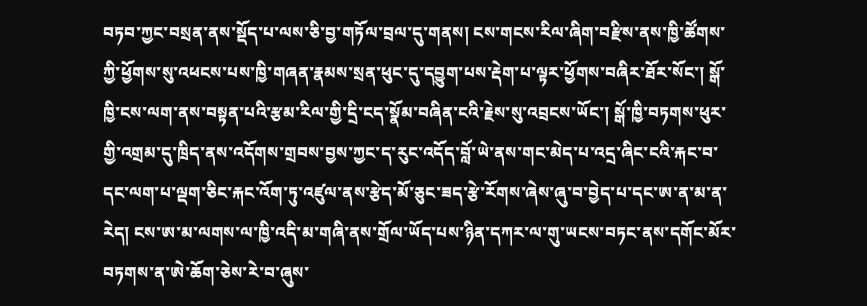བཏབ་ཀྱང་བསྲན་ནས་སྡོད་པ་ལས་ཅི་བྱ་གཏོལ་བྲལ་དུ་གནས། ངས་གངས་རིལ་ཞིག་བརྫིས་ནས་ཁྱི་ཚོགས་ཀྱི་ཕྱོགས་སུ་འཕངས་པས་ཁྱི་གཞན་རྣམས་སྲན་ཕུང་དུ་དབྱུག་པས་རྡེག་པ་ལྟར་ཕྱོགས་བཞིར་ཐོར་སོང་། སྒོ་ཁྱི་ངས་ལག་ནས་བསྟན་པའི་རྩམ་རིལ་གྱི་དྲི་ངད་སྣོམ་བཞིན་ངའི་རྗེས་སུ་འབྲངས་ཡོང་། སྒོ་ཁྱི་བཏགས་ཕུར་གྱི་འགྲམ་དུ་ཁྲིད་ནས་འདོགས་གྲབས་བྱས་ཀྱང་ད་རུང་འདོད་བློ་ཡེ་ནས་གང་མེད་པ་འདྲ་ཞིང་ངའི་རྐང་བ་དང་ལག་པ་ལྡག་ཅིང་རྐང་འོག་ཏུ་འཛུལ་ནས་རྩེད་མོ་ཅུང་ཟད་རྩེ་རོགས་ཞེས་ཞུ་བ་བྱེད་པ་དང་ཨ་ན་མ་ན་རེད། ངས་ཨ་མ་ལགས་ལ་ཁྱི་འདི་མ་གཞི་ནས་གྲོལ་ཡོད་པས་ཉིན་དཀར་ལ་གུ་ཡངས་བཏང་ནས་དགོང་མོར་བཏགས་ན་ཨེ་ཆོག་ཅེས་རེ་བ་ཞུས་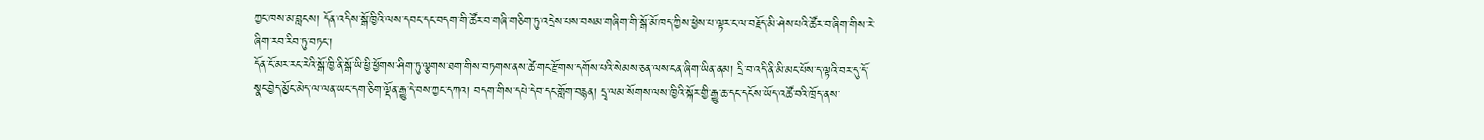ཀྱང་ཁས་མ་བླངས། དོན་འདིས་སྒོ་ཁྱིའི་ལས་དབང་དང་བདག་གི་ཚོར་བ་གཞི་གཅིག་ཏུ་འདྲེས་པས་བསམ་གཞིག་གི་སྒོ་མོ་ཁད་ཀྱིས་ཕྱེས་པ་ལྟར་ང་ལ་བརྗོད་མི་ཤེས་པའི་ཚོར་བ་ཞིག་གིས་རེ་ཞིག་རབ་རིབ་ཏུ་བཏང་།
དོན་ངོ་མར་རང་རེའི་སྒོ་ཁྱི་ནི་སྒོ་ཡི་ཕྱི་ཕྱོགས་ཤིག་ཏུ་ལྕགས་ཐག་གིས་བཏགས་ནས་ཚེ་གང་རྫོགས་དགོས་པའི་སེམས་ཅན་ལས་ངན་ཞིག་ཡིན་ནམ། དྲི་བ་འདི་ནི་མི་མང་པོས་ད་ལྟའི་བར་དུ་དོ་སྣང་བྱེད་མྱོང་མེད་ལ་ལན་ཡང་དག་ཅིག་ལྡོན་རྒྱུ་དེ་བས་ཀྱང་དཀའ། བདག་གིས་དཔེ་དེབ་དང་གློག་བརྙན། དྲྭ་ལམ་སོགས་ལས་ཁྱིའི་སྐོར་གྱི་རྒྱུ་ཆ་དང་དངོས་ཡོད་འཚོ་བའི་ཁྲོད་ནས་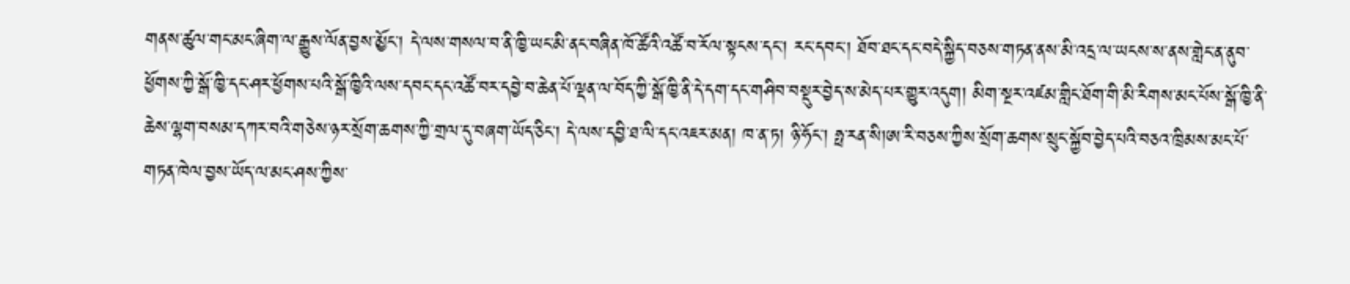གནས་ཚུལ་གང་མང་ཞིག་ལ་རྒྱུས་ལོན་བྱས་མྱོང་། དེ་ལས་གསལ་བ་ནི་ཁྱི་ཡང་མི་ནང་བཞིན་ཁོ་ཚོའི་འཚོ་བ་རོལ་སྟངས་དང་། རང་དབང་། ཐོབ་ཐང་དང་བདེ་སྐྱིད་བཅས་གཏན་ནས་མི་འདྲ་ལ་ཡངས་ས་ནས་གླེང་ན་ནུབ་ཕྱོགས་ཀྱི་སྒོ་ཁྱི་དང་ཤར་ཕྱོགས་པའི་སྒོ་ཁྱིའི་ལས་དབང་དང་འཚོ་བར་དབྱེ་བ་ཆེན་པོ་ལྡན་ལ་བོད་ཀྱི་སྒོ་ཁྱི་ནི་དེ་དག་དང་གཤིབ་བསྡུར་བྱེད་ས་མེད་པར་གྱུར་འདུག། མིག་སྔར་འཛམ་གླིང་ཐོག་གི་མི་རིགས་མང་པོས་སྒོ་ཁྱི་ནི་ཆེས་ལྷག་བསམ་དཀར་བའི་གཅེས་ཉར་སྲོག་ཆགས་ཀྱི་གྲལ་དུ་བཞག་ཡོད་ཅིང་། དེ་ལས་དབྱི་ཐ་ལི་དང་འཇར་མན། ཁ་ན་ཏ། ཉི་ཧོང་། ཧྥ་རན་སི།ཨ་རི་བཅས་ཀྱིས་སྲོག་ཆགས་སྲུང་སྐྱོབ་བྱེད་པའི་བཅའ་ཁྲིམས་མང་པོ་གཏན་ཁེལ་བྱས་ཡོད་ལ་མང་ཤས་ཀྱིས་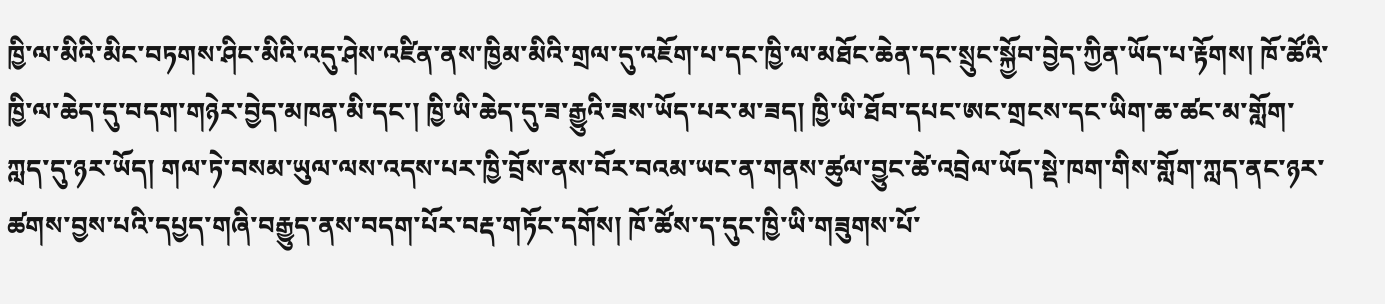ཁྱི་ལ་མིའི་མིང་བཏགས་ཤིང་མིའི་འདུ་ཤེས་འཛིན་ནས་ཁྱིམ་མིའི་གྲལ་དུ་འཇོག་པ་དང་ཁྱི་ལ་མཐོང་ཆེན་དང་སྲུང་སྐྱོབ་བྱེད་ཀྱིན་ཡོད་པ་རྟོགས། ཁོ་ཚོའི་ཁྱི་ལ་ཆེད་དུ་བདག་གཉེར་བྱེད་མཁན་མི་དང་། ཁྱི་ཡི་ཆེད་དུ་ཟ་རྒྱུའི་ཟས་ཡོད་པར་མ་ཟད། ཁྱི་ཡི་ཐོབ་དཔང་ཨང་གྲངས་དང་ཡིག་ཆ་ཚང་མ་གློག་ཀླད་དུ་ཉར་ཡོད། གལ་ཏེ་བསམ་ཡུལ་ལས་འདས་པར་ཁྱི་བྲོས་ནས་བོར་བའམ་ཡང་ན་གནས་ཚུལ་བྱུང་ཚེ་འབྲེལ་ཡོད་སྡེ་ཁག་གིས་གློག་ཀླད་ནང་ཉར་ཚགས་བྱས་པའི་དཔྱད་གཞི་བརྒྱུད་ནས་བདག་པོར་བརྡ་གཏོང་དགོས། ཁོ་ཚོས་ད་དུང་ཁྱི་ཡི་གཟུགས་པོ་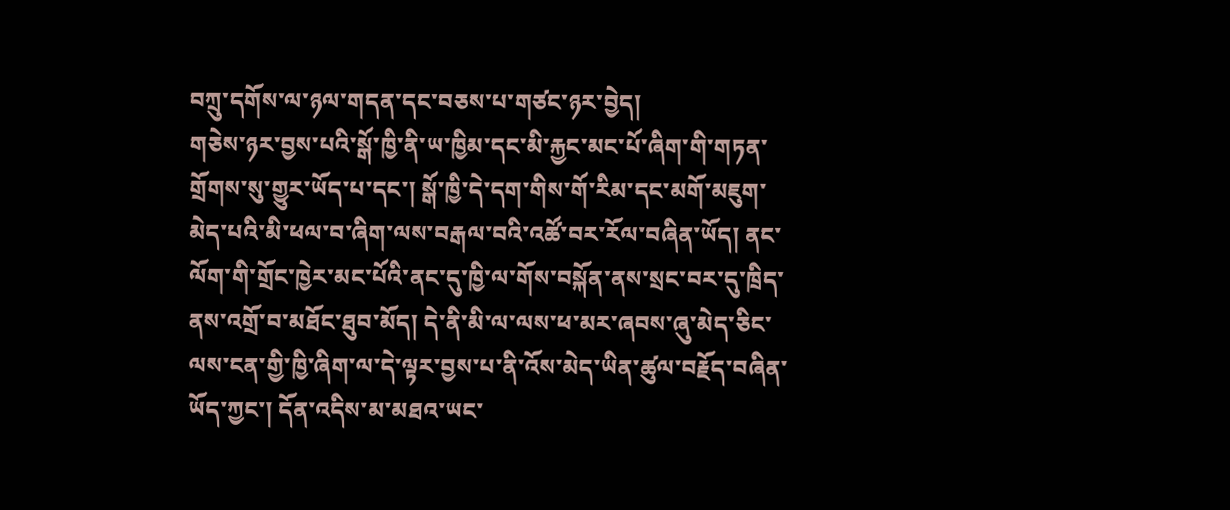བཀྲུ་དགོས་ལ་ཉལ་གདན་དང་བཅས་པ་གཙང་ཉར་བྱེད།
གཅེས་ཉར་བྱས་པའི་སྒོ་ཁྱི་ནི་ཡ་ཁྱིམ་དང་མི་རྐྱང་མང་པོ་ཞིག་གི་གཏན་གྲོགས་སུ་གྱུར་ཡོད་པ་དང་། སྒོ་ཁྱི་དེ་དག་གིས་གོ་རིམ་དང་མགོ་མཇུག་མེད་པའི་མི་ཕལ་བ་ཞིག་ལས་བརྒལ་བའི་འཚོ་བར་རོལ་བཞིན་ཡོད། ནང་ལོག་གི་གྲོང་ཁྱེར་མང་པོའི་ནང་དུ་ཁྱི་ལ་གོས་བསྐོན་ནས་སྲང་བར་དུ་ཁྲིད་ནས་འགྲོ་བ་མཐོང་ཐུབ་མོད། དེ་ནི་མི་ལ་ལས་ཕ་མར་ཞབས་ཞུ་མེད་ཅིང་ལས་ངན་གྱི་ཁྱི་ཞིག་ལ་དེ་ལྟར་བྱས་པ་ནི་འོས་མེད་ཡིན་ཚུལ་བརྗོད་བཞིན་ཡོད་ཀྱང་། དོན་འདིས་མ་མཐའ་ཡང་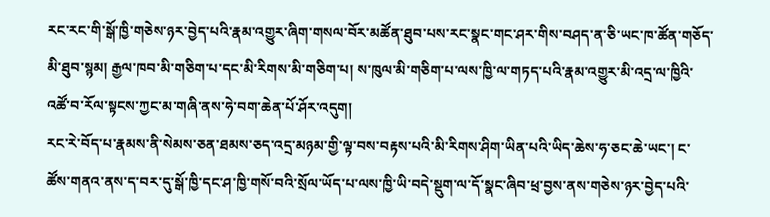རང་རང་གི་སྒོ་ཁྱི་གཅེས་ཉར་བྱེད་པའི་རྣམ་འགྱུར་ཞིག་གསལ་བོར་མཚོན་ཐུབ་པས་རང་སྣང་གང་ཤར་གིས་བཤད་ན་ཅི་ཡང་ཁ་ཚོན་གཅོད་མི་ཐུབ་སྙམ། རྒྱལ་ཁབ་མི་གཅིག་པ་དང་མི་རིགས་མི་གཅིག་པ། ས་ཁུལ་མི་གཅིག་པ་ལས་ཁྱི་ལ་གཏད་པའི་རྣམ་འགྱུར་མི་འདྲ་ལ་ཁྱིའི་འཚོ་བ་རོལ་སྟངས་ཀྱང་མ་གཞི་ནས་ཧེ་བག་ཆེན་པོ་ཤོར་འདུག།
རང་རེ་བོད་པ་རྣམས་ནི་སེམས་ཅན་ཐམས་ཅད་འདྲ་མཉམ་གྱི་ལྟ་བས་བརྟས་པའི་མི་རིགས་ཤིག་ཡིན་པའི་ཡིད་ཆེས་ཧ་ཅང་ཆེ་ཡང་། ང་ཚོས་གནའ་ནས་ད་བར་དུ་སྒོ་ཁྱི་དང་ཤ་ཁྱི་གསོ་བའི་སྲོལ་ཡོད་པ་ལས་ཁྱི་ཡི་བདེ་སྡུག་ལ་དོ་སྣང་ཞིབ་ཕྲ་བྱས་ནས་གཅེས་ཉར་བྱེད་པའི་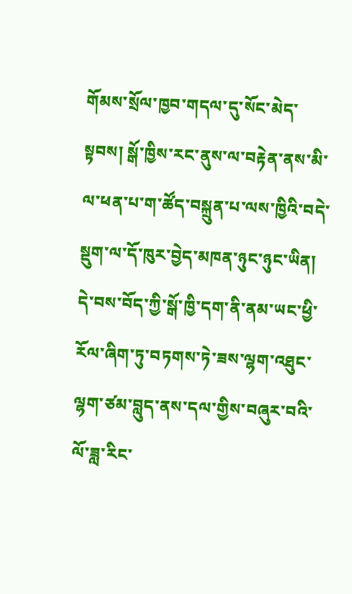གོམས་སྲོལ་ཁྱབ་གདལ་དུ་སོང་མེད་སྟབས། སྒོ་ཁྱིས་རང་ནུས་ལ་བརྟེན་ནས་མི་ལ་ཕན་པ་ག་ཚོད་བསྐྲུན་པ་ལས་ཁྱིའི་བདེ་སྡུག་ལ་དོ་ཁུར་བྱེད་མཁན་ཉུང་ཉུང་ཡིན། དེ་བས་བོད་ཀྱི་སྒོ་ཁྱི་དག་ནི་ནམ་ཡང་ཕྱི་རོལ་ཞིག་ཏུ་བཏགས་ཏེ་ཟས་ལྷག་འཐུང་ལྷག་ཙམ་བླུད་ནས་དལ་གྱིས་བཞུར་བའི་ལོ་ཟླ་རིང་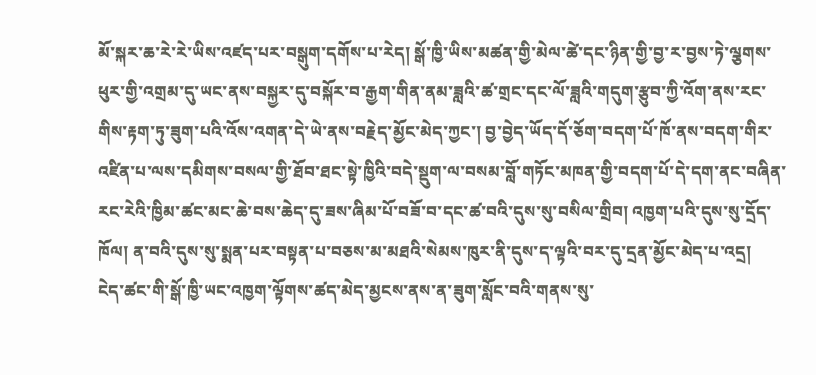མོ་སྐར་ཆ་རེ་རེ་ཡིས་འཛད་པར་བསྒུག་དགོས་པ་རེད། སྒོ་ཁྱི་ཡིས་མཚན་གྱི་མེལ་ཚེ་དང་ཉིན་གྱི་བྱ་ར་བྱས་ཏེ་ལྕགས་ཕུར་གྱི་འགྲམ་དུ་ཡང་ནས་བསྐྱར་དུ་བསྐོར་བ་རྒྱག་གིན་ནམ་ཟླའི་ཚ་གྲང་དང་ལོ་ཟླའི་གདུག་རྩུབ་ཀྱི་འོག་ནས་རང་གིས་རྟག་ཏུ་ཟུག་པའི་འོས་འགན་དེ་ཡེ་ནས་བརྗེད་མྱོང་མེད་ཀྱང་། བྱ་བྱེད་ཡོད་དོ་ཅོག་བདག་པོ་ཁོ་ནས་བདག་གིར་འཛིན་པ་ལས་དམིགས་བསལ་གྱི་ཐོབ་ཐང་སྟེ་ཁྱིའི་བདེ་སྡུག་ལ་བསམ་བློ་གཏོང་མཁན་གྱི་བདག་པོ་དེ་དག་ནང་བཞིན་རང་རེའི་ཁྱིམ་ཚང་མང་ཆེ་བས་ཆེད་དུ་ཟས་ཞིམ་པོ་བཟོ་བ་དང་ཚ་བའི་དུས་སུ་བསིལ་གྲིབ། འཁྱག་པའི་དུས་སུ་དྲོད་ཁོལ། ན་བའི་དུས་སུ་སྨན་པར་བསྟན་པ་བཅས་མ་མཐའི་སེམས་ཁུར་ནི་དུས་ད་ལྟའི་བར་དུ་དྲན་མྱོང་མེད་པ་འདྲ།
ངེད་ཚང་གི་སྒོ་ཁྱི་ཡང་འཁྱག་ལྟོགས་ཚད་མེད་མྱངས་ནས་ན་ཟུག་སློང་བའི་གནས་སུ་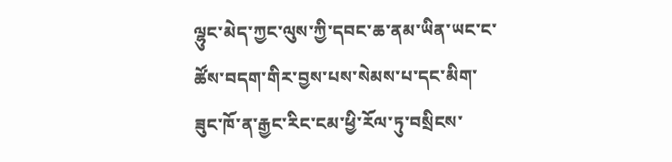ལྷུང་མེད་ཀྱང་ལུས་ཀྱི་དབང་ཆ་ནམ་ཡིན་ཡང་ང་ཚོས་བདག་གིར་བྱས་པས་སེམས་པ་དང་མིག་ཟུང་ཁོ་ན་རྒྱང་རིང་ངམ་ཕྱི་རོལ་ཏུ་བསྲིངས་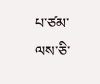པ་ཙམ་ལས་ཅི་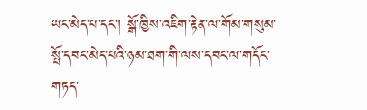ཡང་མེད་པ་དང་། སྒོ་ཁྱིས་འཇིག་རྟེན་ལ་གོམ་གསུམ་སྤོ་དབང་མེད་པའི་ཉམ་ཐག་གི་ལས་དབང་ལ་གདོང་གཏད་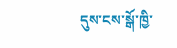དུས་ངས་སྒོ་ཁྱི་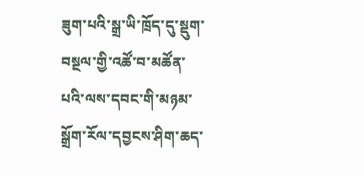ཟུག་པའི་སྒྲ་ཡི་ཁྲོད་དུ་སྡུག་བསྔལ་གྱི་འཚོ་བ་མཚོན་པའི་ལས་དབང་གི་མཉམ་སྒྲོག་རོལ་དབྱངས་ཤིག་ཆད་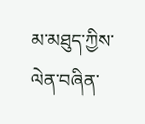མ་མཐུད་ཀྱིས་ལེན་བཞིན་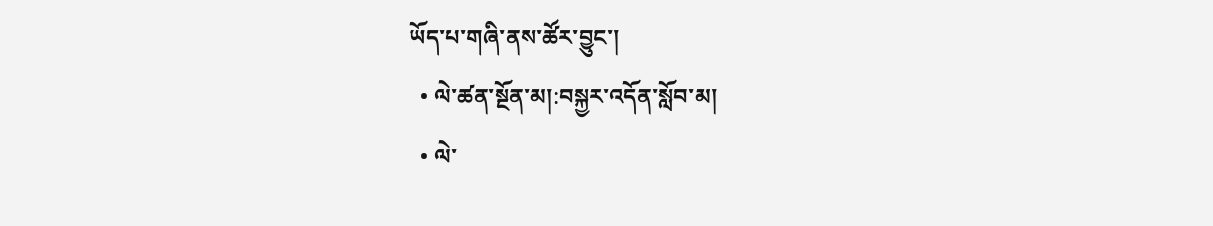ཡོད་པ་གཞི་ནས་ཚོར་བྱུང་།
  • ལེ་ཚན་སྔོན་མ།:བསྐྱར་འདོན་སློབ་མ།
  • ལེ་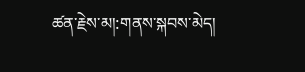ཚན་རྗེས་མ།:གནས་སྐབས་མེད།